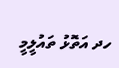ހދ އަތޮޅު ތައުލީމީ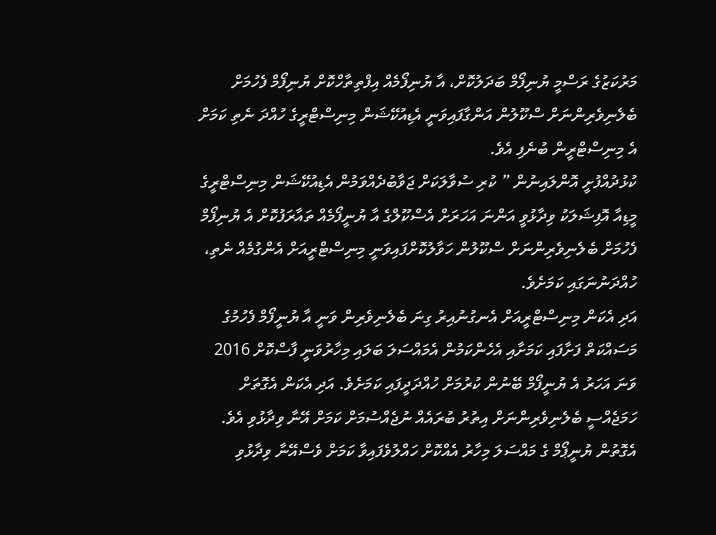މަރުކަޒުގެ ރަސްމީ ޔުނިފޯމް ބަދަލުކޮށް، އާ ޔުނިފޯމެއް އިފްތިތާހްކޮށް ޔުނިފޯމް ފެހުމަށް ބެލެނިވެރިންނަށް ސްކޫލުން އަންގާފައިވަނީ އެޑިއުކޭޝަން މިނިސްޓްރީގެ ހުއްދަ ނެތި ކަމަށް އެ މިނިސްޓްރީން ބުނެފި އެވެ.
ކުޅުދުއްފުށީ އޮންލައިނުން ” ކުރި ސުވާލަކަށް ޖަވާބުދެއްވަމުން އެޑިއުކޭޝަން މިނިސްޓްރީގެ މީޑިއާ އޮފިޝަލަކު ވިދާޅުވީ އަންނަ އަހަރަށް އެސްކޫލްގެ އާ ޔުނީފޯމެއް ތައާރަފުކޮށް އެ ޔުނިފޯމް ފެހުމަށް ބެލެނިވެރިންނަށް ސްކޫލުން ހަވާލުކޮށްފައިވަނީ މިނިސްޓްރީއަށް އެންގުމެއް ނެތި، ހުއްދަނުނަގައި ކަމަށެވެ.
އަދި އެކަން މިނިސްޓްރީއަށް އެނގުނުއިރު ގިނަ ބެލެނިވެރިން ވަނީ އާ ޔުނީފޯމް ފެހުމުގެ މަސައްކަތް ފަށާފައި ކަމަށާއި އެހެންކަމުން އެމައްސަލަ ބަލައި މިހާރުވަނީ ފާސްކޮށް 2016 ވަނަ އަހަރު އެ ޔުނީފޯމް ބޭނުން ކުރުމަށް ހުއްދަދީފައި ކަމަށެވެ. އަދި އެކަން އެގޮތަށް ހަމަޖެއްސީ ބެލެނިވެރިންނަށް އިތުރު ބުރައެއް ނުޖެއްސުމަށް ކަމަށް އޭނާ ވިދާޅުވި އެވެ.
އެގޮތުން ޔުނީޕޯމް ގެ މައްސަލަ މިހާރު އެއްކޮށް ހައްލުވެފައިވާ ކަމަށް ވެސްއޭނާ ވިދާޅުވި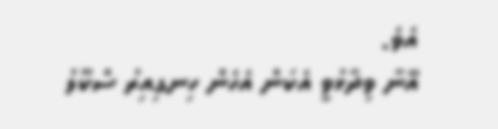އެވެ.
އޭނާ ވިދާޅުވީ އެކަން އެހެން ހިނގިއިރު ސްކޫލު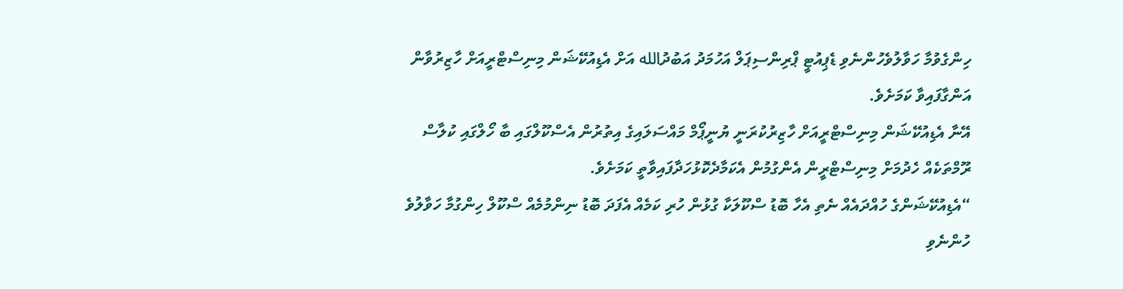ހިންގެވުމާ ހަވާލުވެހުންނެވި ޑެޕިއުޓީ ޕްރިންސިޕަލް އަހުމަދު އަބުދުالله އަށް އެޑިއުކޭޝަން މިނިސްޓްރީއަށް ހާޒިރުވާން އަންގާފައިވާ ކަމަށެވެ.
އޭނާ އެޑިއުކޭޝަން މިނިސްޓްރީއަށް ހާޒިރުކުރަނީ ޔުނީޕޯމް މައްސަލައިގެ އިތުރުން އެސްކޫލްގައި ބާ ހޯލްގައި ކުލާސް ރޫމްތަކެއް ހެދުމަށް މިނިސްޓްރީން އެންގުމުން އެކަމާދެކޮޅުހަދާފައިވާތީ ކަމަށެވެ.
“އެޑިއުކޭޝަންގެ ހުއްދައެއް ނެތި އެހާ ބޮޑު ސްކޫލަކާ ގުޅުން ހުރި ކަމެއް އެފަދަ ބޮޑު ނިންމުމެއް ސްކޫލް ހިންގުމާ ހަވާލުވެ ހުންނެވި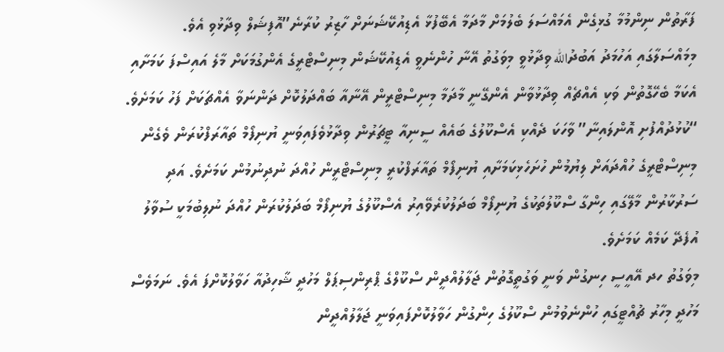ފަރާތުން ނިންމުމާ ގުޅިގެން އެމައްސަލަ ބެލުމަށް މާދަމާ އެބޭފުޅާ އެޑިއުކޭޝަނަށް ހާޒިރު ކުރާނެ”އޮފިޝަލް ވިދާޅުވި އެވެ.
މިމައްސަލާގައި އަހުމަދު އަބުދުالله ވިދާޅުވީ މިވަގުތު އޭނާ ހުންނެވީ އެޑިއުކޭޝަން މިނިސްޓްރީގެ އެންގުމަކަށް މާލެ އައިސްފަ ކަމަށާއި އެކަމާ ބެހޭގޮތުން ވަކި އެއްޗެއް ވިދާޅުވާން އެންގޭނީ މާދަމާ މިނިސްޓްރީން އޭނާއާ ބައްދަލުކޮށް ދަންނަވާ އެއްޗަކަށް ފަހު ކަމަށެވެ.
“ކުޅުދުއްފުށި އޮންލައިނާ” ވާހަކަ ދެއްކި އެސްކޫލުގެ ބައެއް ސީނިއާ ޓީޗަރުން ވިދާޅުވެފައިވަނީ ޔުނިފޯމް ތައާރަފްކުރަން ވެގެން މިނިސްޓްރީގެ ހުއްދައަށް ލިޔުމުން ހުށަހެޅިކަމަށާއި ޔުނިފޯމް ތައާރަފްކުރީ މިނިސްޓްރީން ހުއްދަ ނުދިނުމުން ކަމަށެވެ. އަދި ސަރުކާރުން މާލޭގައި ހިންގާ ސްކޫލުތަކުގެ ޔުނިފޯމް ބަދަލުކުރެވޭއިރު އެސްކޫލުގެ ޔުނިފޯމް ބަދަލުކުރަން ހުއްދަ ނުލިބުމަކީ ސުވާލު އުފެދޭ ކަމެއް ކަމަށެވެ.
މިވަގުތު ހދ އޭއީސީ ހިނގުން ވަނީ ވަގުތީގޮތުން ޖަލާލުއްދީން ސްކޫލްގެ ޕްރިންސިޕަލް މަހުދީ ޝާހިދުއާ ހަވާލުކޮށްފަ އެވެ. ނަމަވެސް މަހުދީ މިހާރު ޗުއްޓީގައި ހުންނެވުމުން ސްކޫލުގެ ހިންގުން ހަވާލުކޮށްފައިވަނީ ޖަލާލުއްދީން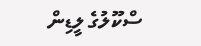ސްކޫލުގެ ލީޑިން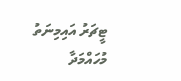ޓީޗަރު އައިމިނަތު މުހައްމަދާ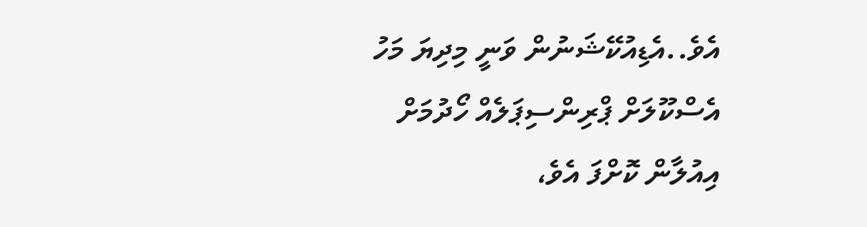އެވެ..އެޑިއުކޭޝަނުން ވަނީ މިދިޔަ މަހު އެސްކޫލަށް ޕްރިންސިޕަލެއް ހޯދުމަށް އިއުލާން ކޮށްފަ އެވެ،